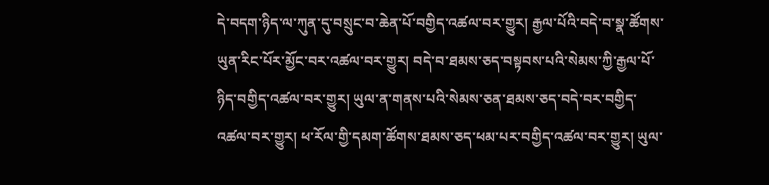དེ་བདག་ཉིད་ལ་ཀུན་དུ་བསྲུང་བ་ཆེན་པོ་བགྱིད་འཚལ་བར་གྱུར། རྒྱལ་པོའི་བདེ་བ་སྣ་ཚོགས་ཡུན་རིང་པོར་མྱོང་བར་འཚལ་བར་གྱུར། བདེ་བ་ཐམས་ཅད་བསྟབས་པའི་སེམས་ཀྱི་རྒྱལ་པོ་ཉིད་བགྱིད་འཚལ་བར་གྱུར། ཡུལ་ན་གནས་པའི་སེམས་ཅན་ཐམས་ཅད་བདེ་བར་བགྱིད་འཚལ་བར་གྱུར། ཕ་རོལ་གྱི་དམག་ཚོགས་ཐམས་ཅད་ཕམ་པར་བགྱིད་འཚལ་བར་གྱུར། ཡུལ་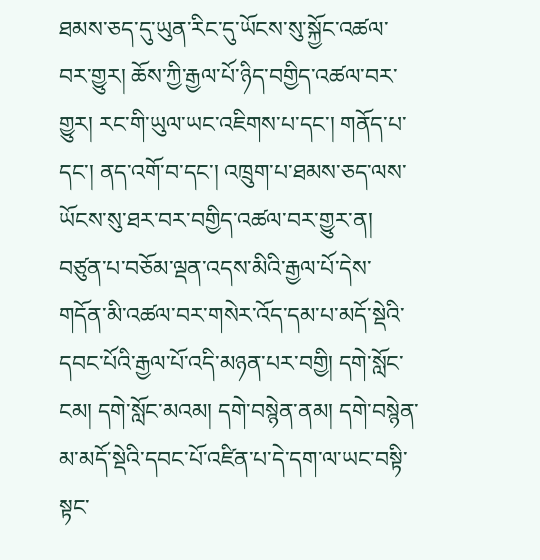ཐམས་ཅད་དུ་ཡུན་རིང་དུ་ཡོངས་སུ་སྐྱོང་འཚལ་བར་གྱུར། ཆོས་ཀྱི་རྒྱལ་པོ་ཉིད་བགྱིད་འཚལ་བར་གྱུར། རང་གི་ཡུལ་ཡང་འཇིགས་པ་དང་། གནོད་པ་དང་། ནད་འགོ་བ་དང་། འཁྲུག་པ་ཐམས་ཅད་ལས་ཡོངས་སུ་ཐར་བར་བགྱིད་འཚལ་བར་གྱུར་ན། བཙུན་པ་བཅོམ་ལྡན་འདས་མིའི་རྒྱལ་པོ་དེས་གདོན་མི་འཚལ་བར་གསེར་འོད་དམ་པ་མདོ་སྡེའི་དབང་པོའི་རྒྱལ་པོ་འདི་མཉན་པར་བགྱི། དགེ་སློང་ངམ། དགེ་སློང་མའམ། དགེ་བསྙེན་ནམ། དགེ་བསྙེན་མ་མདོ་སྡེའི་དབང་པོ་འཛིན་པ་དེ་དག་ལ་ཡང་བསྟི་སྟང་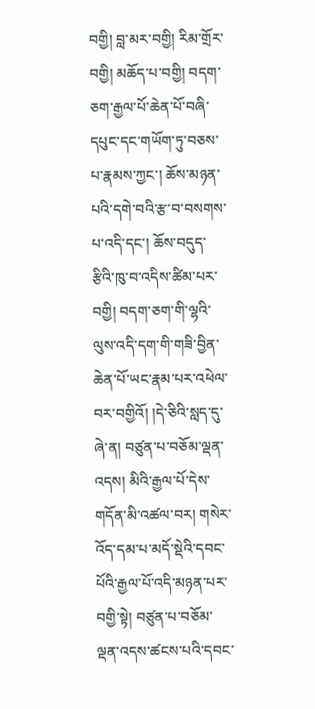བགྱི། བླ་མར་བགྱི། རིམ་གྲོར་བགྱི། མཆོད་པ་བགྱི། བདག་ཅག་རྒྱལ་པོ་ཆེན་པོ་བཞི་དཔུང་དང་གཡོག་ཏུ་བཅས་པ་རྣམས་ཀྱང་། ཆོས་མཉན་པའི་དགེ་བའི་རྩ་བ་བསགས་པ་འདི་དང་། ཆོས་བདུད་རྩིའི་ཁུ་བ་འདིས་ཚིམ་པར་བགྱི། བདག་ཅག་གི་ལྷའི་ལུས་འདི་དག་གི་གཟི་བྱིན་ཆེན་པོ་ཡང་རྣམ་པར་འཕེལ་བར་བགྱིའོ། །དེ་ཅིའི་སླད་དུ་ཞེ་ན། བཙུན་པ་བཅོམ་ལྡན་འདས། མིའི་རྒྱལ་པོ་དེས་གདོན་མི་འཚལ་བར། གསེར་འོད་དམ་པ་མདོ་སྡེའི་དབང་པོའི་རྒྱལ་པོ་འདི་མཉན་པར་བགྱི་སྟེ། བཙུན་པ་བཅོམ་ལྡན་འདས་ཚངས་པའི་དབང་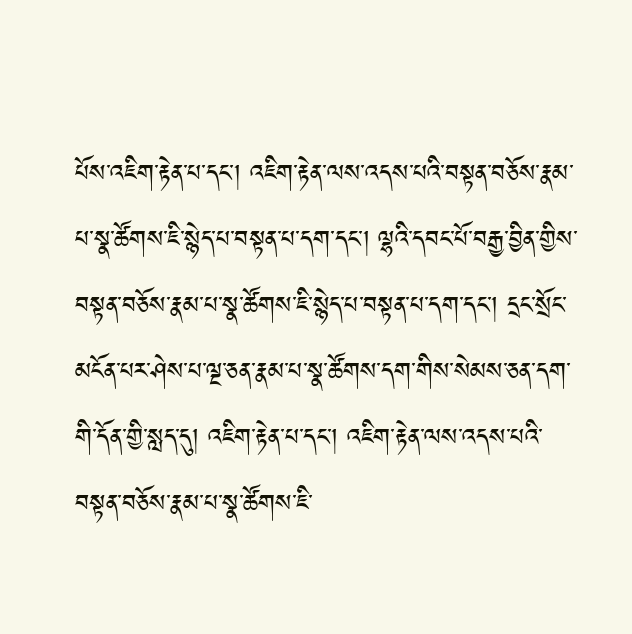པོས་འཇིག་རྟེན་པ་དང་། འཇིག་རྟེན་ལས་འདས་པའི་བསྟན་བཅོས་རྣམ་པ་སྣ་ཚོགས་ཇི་སྙེད་པ་བསྟན་པ་དག་དང་། ལྷའི་དབང་པོ་བརྒྱ་བྱིན་གྱིས་བསྟན་བཅོས་རྣམ་པ་སྣ་ཚོགས་ཇི་སྙེད་པ་བསྟན་པ་དག་དང་། དྲང་སྲོང་མངོན་པར་ཤེས་པ་ལྔ་ཅན་རྣམ་པ་སྣ་ཚོགས་དག་གིས་སེམས་ཅན་དག་གི་དོན་གྱི་སླད་དུ། འཇིག་རྟེན་པ་དང་། འཇིག་རྟེན་ལས་འདས་པའི་བསྟན་བཅོས་རྣམ་པ་སྣ་ཚོགས་ཇི་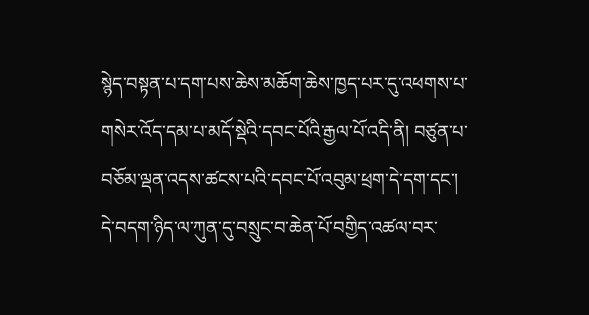སྙེད་བསྟན་པ་དག་པས་ཆེས་མཆོག་ཆེས་ཁྱད་པར་དུ་འཕགས་པ་གསེར་འོད་དམ་པ་མདོ་སྡེའི་དབང་པོའི་རྒྱལ་པོ་འདི་ནི། བཙུན་པ་བཅོམ་ལྡན་འདས་ཚངས་པའི་དབང་པོ་འབུམ་ཕྲག་དེ་དག་དང་།
དེ་བདག་ཉིད་ལ་ཀུན་དུ་བསྲུང་བ་ཆེན་པོ་བགྱིད་འཚལ་བར་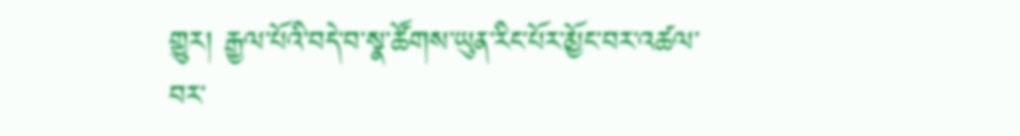གྱུར། རྒྱལ་པོའི་བདེ་བ་སྣ་ཚོགས་ཡུན་རིང་པོར་མྱོང་བར་འཚལ་བར་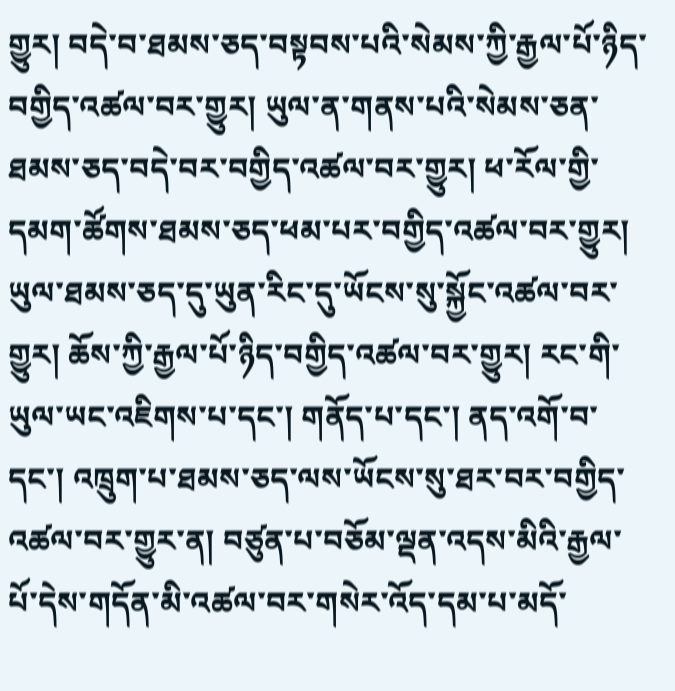གྱུར། བདེ་བ་ཐམས་ཅད་བསྟབས་པའི་སེམས་ཀྱི་རྒྱལ་པོ་ཉིད་བགྱིད་འཚལ་བར་གྱུར། ཡུལ་ན་གནས་པའི་སེམས་ཅན་ཐམས་ཅད་བདེ་བར་བགྱིད་འཚལ་བར་གྱུར། ཕ་རོལ་གྱི་དམག་ཚོགས་ཐམས་ཅད་ཕམ་པར་བགྱིད་འཚལ་བར་གྱུར། ཡུལ་ཐམས་ཅད་དུ་ཡུན་རིང་དུ་ཡོངས་སུ་སྐྱོང་འཚལ་བར་གྱུར། ཆོས་ཀྱི་རྒྱལ་པོ་ཉིད་བགྱིད་འཚལ་བར་གྱུར། རང་གི་ཡུལ་ཡང་འཇིགས་པ་དང་། གནོད་པ་དང་། ནད་འགོ་བ་དང་། འཁྲུག་པ་ཐམས་ཅད་ལས་ཡོངས་སུ་ཐར་བར་བགྱིད་འཚལ་བར་གྱུར་ན། བཙུན་པ་བཅོམ་ལྡན་འདས་མིའི་རྒྱལ་པོ་དེས་གདོན་མི་འཚལ་བར་གསེར་འོད་དམ་པ་མདོ་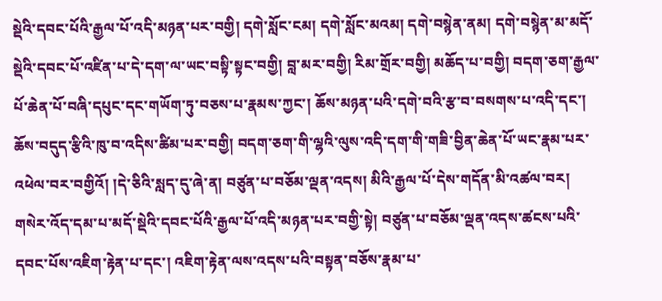སྡེའི་དབང་པོའི་རྒྱལ་པོ་འདི་མཉན་པར་བགྱི། དགེ་སློང་ངམ། དགེ་སློང་མའམ། དགེ་བསྙེན་ནམ། དགེ་བསྙེན་མ་མདོ་སྡེའི་དབང་པོ་འཛིན་པ་དེ་དག་ལ་ཡང་བསྟི་སྟང་བགྱི། བླ་མར་བགྱི། རིམ་གྲོར་བགྱི། མཆོད་པ་བགྱི། བདག་ཅག་རྒྱལ་པོ་ཆེན་པོ་བཞི་དཔུང་དང་གཡོག་ཏུ་བཅས་པ་རྣམས་ཀྱང་། ཆོས་མཉན་པའི་དགེ་བའི་རྩ་བ་བསགས་པ་འདི་དང་། ཆོས་བདུད་རྩིའི་ཁུ་བ་འདིས་ཚིམ་པར་བགྱི། བདག་ཅག་གི་ལྷའི་ལུས་འདི་དག་གི་གཟི་བྱིན་ཆེན་པོ་ཡང་རྣམ་པར་འཕེལ་བར་བགྱིའོ། །དེ་ཅིའི་སླད་དུ་ཞེ་ན། བཙུན་པ་བཅོམ་ལྡན་འདས། མིའི་རྒྱལ་པོ་དེས་གདོན་མི་འཚལ་བར། གསེར་འོད་དམ་པ་མདོ་སྡེའི་དབང་པོའི་རྒྱལ་པོ་འདི་མཉན་པར་བགྱི་སྟེ། བཙུན་པ་བཅོམ་ལྡན་འདས་ཚངས་པའི་དབང་པོས་འཇིག་རྟེན་པ་དང་། འཇིག་རྟེན་ལས་འདས་པའི་བསྟན་བཅོས་རྣམ་པ་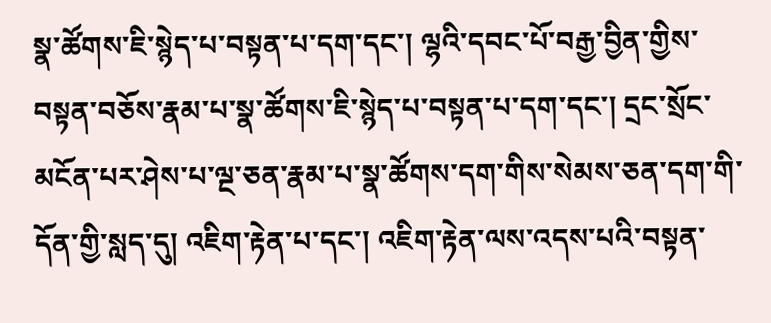སྣ་ཚོགས་ཇི་སྙེད་པ་བསྟན་པ་དག་དང་། ལྷའི་དབང་པོ་བརྒྱ་བྱིན་གྱིས་བསྟན་བཅོས་རྣམ་པ་སྣ་ཚོགས་ཇི་སྙེད་པ་བསྟན་པ་དག་དང་། དྲང་སྲོང་མངོན་པར་ཤེས་པ་ལྔ་ཅན་རྣམ་པ་སྣ་ཚོགས་དག་གིས་སེམས་ཅན་དག་གི་དོན་གྱི་སླད་དུ། འཇིག་རྟེན་པ་དང་། འཇིག་རྟེན་ལས་འདས་པའི་བསྟན་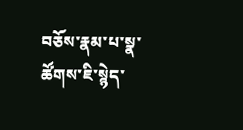བཅོས་རྣམ་པ་སྣ་ཚོགས་ཇི་སྙེད་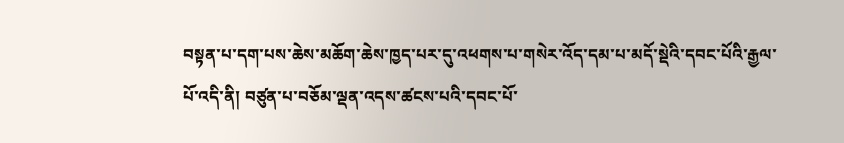བསྟན་པ་དག་པས་ཆེས་མཆོག་ཆེས་ཁྱད་པར་དུ་འཕགས་པ་གསེར་འོད་དམ་པ་མདོ་སྡེའི་དབང་པོའི་རྒྱལ་པོ་འདི་ནི། བཙུན་པ་བཅོམ་ལྡན་འདས་ཚངས་པའི་དབང་པོ་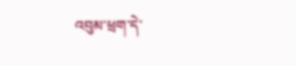འབུམ་ཕྲག་དེ་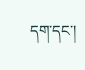དག་དང་།